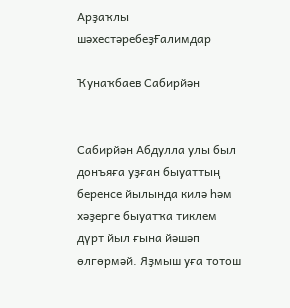Арҙаҡлы шәхестәребеҙҒалимдар

Ҡунаҡбаев Сабирйән


Сабирйән Абдулла улы был донъяға уҙған быуаттың беренсе йылында килә һәм хәҙерге быуатҡа тиклем дүрт йыл ғына йәшәп өлгөрмәй. Яҙмыш уға тотош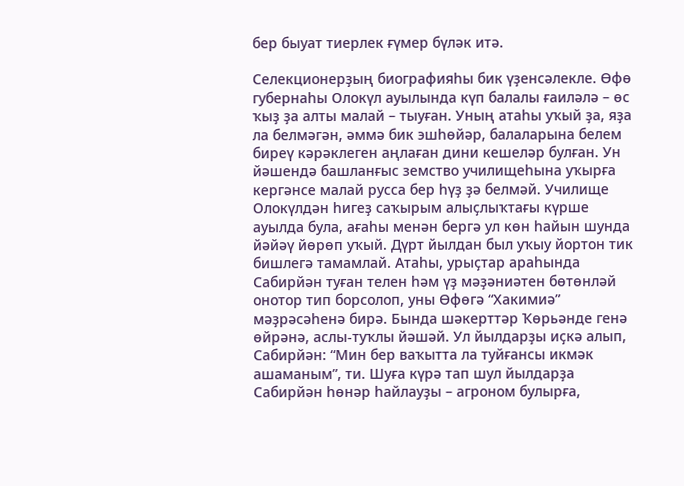бер быуат тиерлек ғүмер бүләк итә.

Селекционерҙың биографияһы бик үҙенсәлекле. Өфө губернаһы Олокүл ауылында күп балалы ғаиләлә – өс ҡыҙ ҙа алты малай – тыуған. Уның атаһы уҡый ҙа, яҙа ла белмәгән, әммә бик эшһөйәр, балаларына белем биреү кәрәклеген аңлаған дини кешеләр булған. Ун йәшендә башланғыс земство училищеһына уҡырға кергәнсе малай русса бер һүҙ ҙә белмәй. Училище Олокүлдән һигеҙ саҡырым алыҫлыҡтағы күрше ауылда була, ағаһы менән бергә ул көн һайын шунда йәйәү йөрөп уҡый. Дүрт йылдан был уҡыу йортон тик бишлегә тамамлай. Атаһы, урыҫтар араһында Сабирйән туған телен һәм үҙ мәҙәниәтен бөтөнләй онотор тип борсолоп, уны Өфөгә “Хакимиә” мәҙрәсәһенә бирә. Бында шәкерттәр Ҡөрьәнде генә өйрәнә, аслы-туҡлы йәшәй. Ул йылдарҙы иҫкә алып, Сабирйән: “Мин бер ваҡытта ла туйғансы икмәк ашаманым”, ти. Шуға күрә тап шул йылдарҙа Сабирйән һөнәр һайлауҙы – агроном булырға,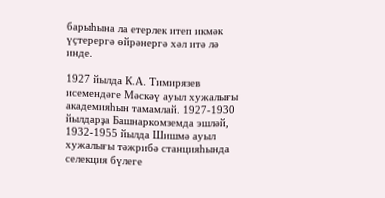барыһына ла етерлек итеп икмәк үҫтерергә өйрәнергә хәл итә лә инде.

1927 йылда К.А. Тимирязев исемендәге Мәскәү ауыл хужалығы академияһын тамамлай. 1927-1930 йылдарҙа Башнаркомземда эшләй, 1932-1955 йылда Шишмә ауыл хужалығы тәжрибә станцияһында селекция бүлеге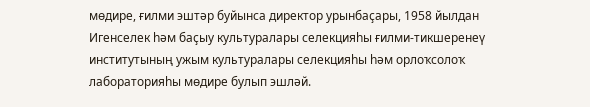мөдире, ғилми эштәр буйынса директор урынбаҫары, 1958 йылдан Игенселек һәм баҫыу культуралары селекцияһы ғилми-тикшеренеү институтының ужым культуралары селекцияһы һәм орлоҡсолоҡ лабораторияһы мөдире булып эшләй.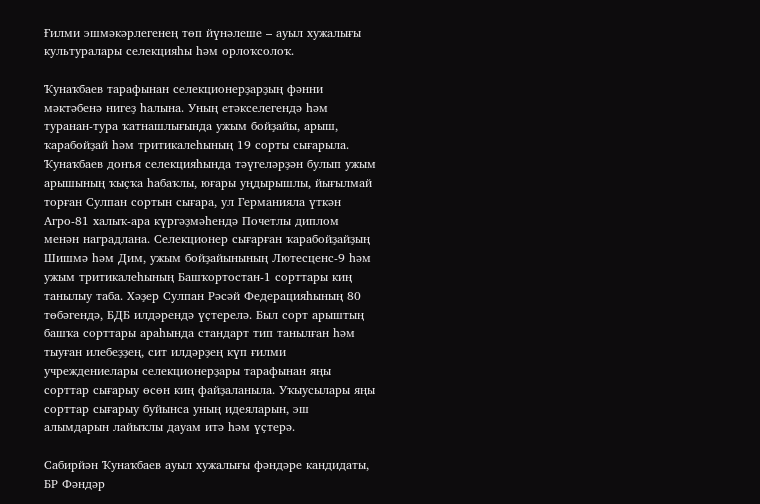Ғилми эшмәкәрлегенең төп йүнәлеше – ауыл хужалығы культуралары селекцияһы һәм орлоҡсолоҡ.

Ҡунаҡбаев тарафынан селекционерҙарҙың фәнни мәктәбенә нигеҙ һалына. Уның етәкселегендә һәм туранан-тура ҡатнашлығында ужым бойҙайы, арыш, ҡарабойҙай һәм тритикалеһының 19 сорты сығарыла. Ҡунаҡбаев донъя селекцияһында тәүгеләрҙән булып ужым арышының ҡыҫҡа һабаҡлы, юғары уңдырышлы, йығылмай торған Сулпан сортын сығара, ул Германияла үткән Агро-81 халыҡ-ара күргәҙмәһендә Почетлы диплом менән наградлана. Селекционер сығарған ҡарабойҙайҙың Шишмә һәм Дим, ужым бойҙайынының Лютесценс-9 һәм ужым тритикалеһының Башҡортостан-1 сорттары киң танылыу таба. Хәҙер Сулпан Рәсәй Федерацияһының 80 төбәгендә, БДБ илдәрендә үҫтерелә. Был сорт арыштың башҡа сорттары араһында стандарт тип танылған һәм тыуған илебеҙҙең, сит илдәрҙең күп ғилми учреждениелары селекционерҙары тарафынан яңы сорттар сығарыу өсөн киң файҙаланыла. Уҡыусылары яңы сорттар сығарыу буйынса уның идеяларын, эш алымдарын лайыҡлы дауам итә һәм үҫтерә.

Сабирйән Ҡунаҡбаев ауыл хужалығы фәндәре кандидаты, БР Фәндәр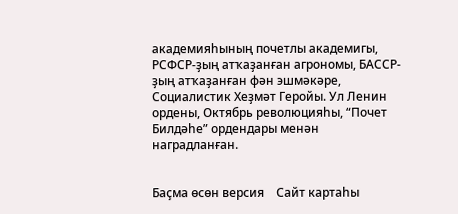академияһының почетлы академигы, РСФСР-ҙың атҡаҙанған агрономы, БАССР-ҙың атҡаҙанған фән эшмәкәре, Социалистик Хеҙмәт Геройы. Ул Ленин ордены, Октябрь революцияһы, “Почет Билдәһе” ордендары менән наградланған.


Баҫма өсөн версия    Сайт картаһы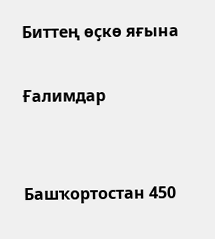Биттең өҫкө яғына

Ғалимдар


Башҡортостан 450